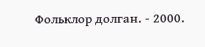Фольклор долган. - 2000.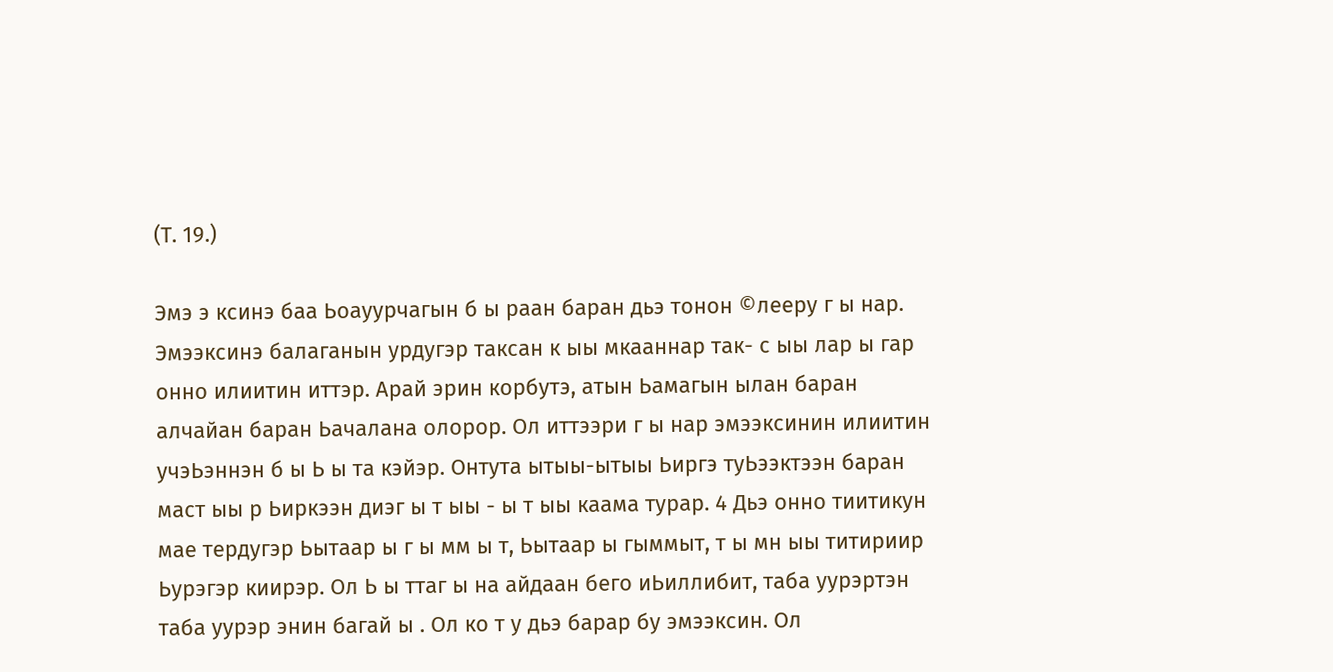(Т. 19.)

Эмэ э ксинэ баа Ьоауурчагын б ы раан баран дьэ тонон ©лееру г ы нар. Эмээксинэ балаганын урдугэр таксан к ыы мкааннар так- с ыы лар ы гар онно илиитин иттэр. Арай эрин корбутэ, атын Ьамагын ылан баран алчайан баран Ьачалана олорор. Ол иттээри г ы нар эмээксинин илиитин учэЬэннэн б ы Ь ы та кэйэр. Онтута ытыы-ытыы Ьиргэ туЬээктээн баран маст ыы р Ьиркээн диэг ы т ыы - ы т ыы каама турар. 4 Дьэ онно тиитикун мае тердугэр Ьытаар ы г ы мм ы т, Ьытаар ы гыммыт, т ы мн ыы титириир Ьурэгэр киирэр. Ол Ь ы ттаг ы на айдаан бего иЬиллибит, таба уурэртэн таба уурэр энин багай ы . Ол ко т у дьэ барар бу эмээксин. Ол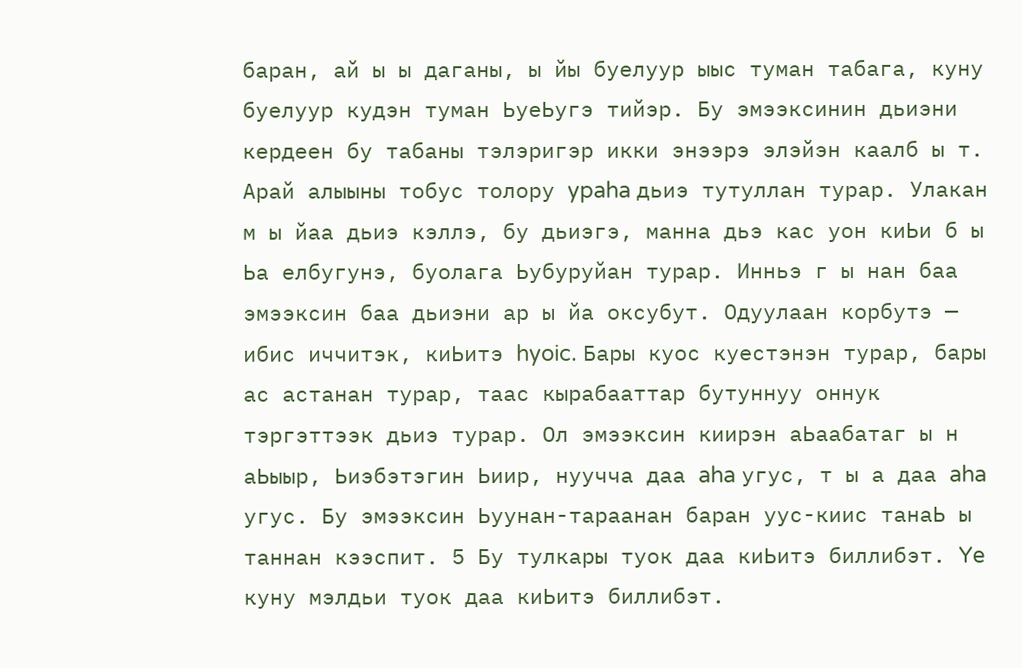баран, ай ы ы даганы, ы йы буелуур ыыс туман табага, куну буелуур кудэн туман ЬуеЬугэ тийэр. Бу эмээксинин дьиэни кердеен бу табаны тэлэригэр икки энээрэ элэйэн каалб ы т. Арай алыыны тобус толору ypaha дьиэ тутуллан турар. Улакан м ы йаа дьиэ кэллэ, бу дьиэгэ, манна дьэ кас уон киЬи б ы Ьа елбугунэ, буолага Ьубуруйан турар. Инньэ г ы нан баа эмээксин баа дьиэни ар ы йа оксубут. Одуулаан корбутэ — ибис иччитэк, киЬитэ hyoic. Бары куос куестэнэн турар, бары ас астанан турар, таас кырабааттар бутуннуу оннук тэргэттээк дьиэ турар. Ол эмээксин киирэн аЬаабатаг ы н аЬыыр, Ьиэбэтэгин Ьиир, нуучча даа aha угус, т ы а даа aha угус. Бу эмээксин Ьуунан-тараанан баран уус-киис танаЬ ы таннан кээспит. 5 Бу тулкары туок даа киЬитэ биллибэт. Ye куну мэлдьи туок даа киЬитэ биллибэт.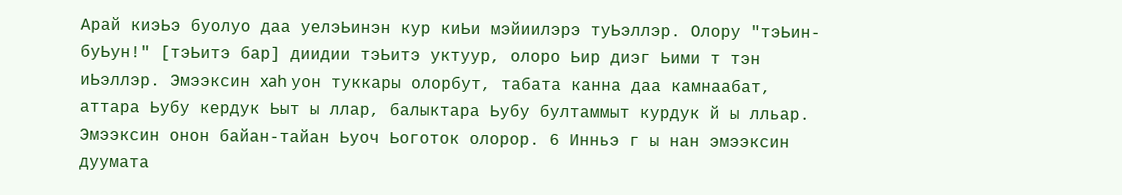Арай киэЬэ буолуо даа уелэЬинэн кур киЬи мэйиилэрэ туЬэллэр. Олору "тэЬин-буЬун!" [тэЬитэ бар] диидии тэЬитэ уктуур, олоро Ьир диэг Ьими т тэн иЬэллэр. Эмээксин xah уон туккары олорбут, табата канна даа камнаабат, аттара Ьубу кердук Ьыт ы ллар, балыктара Ьубу бултаммыт курдук й ы лльар. Эмээксин онон байан-тайан Ьуоч Ьоготок олорор. 6 Инньэ г ы нан эмээксин дуумата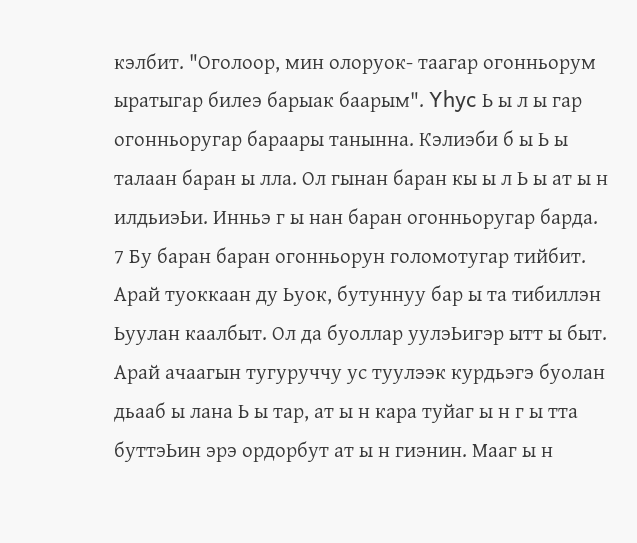кэлбит. "Оголоор, мин олоруок- таагар огонньорум ыратыгар билеэ барыак баарым". Yhyc Ь ы л ы гар огонньоругар бараары танынна. Кэлиэби б ы Ь ы талаан баран ы лла. Ол гынан баран кы ы л Ь ы ат ы н илдьиэЬи. Инньэ г ы нан баран огонньоругар барда. 7 Бу баран баран огонньорун голомотугар тийбит. Арай туоккаан ду Ьуок, бутуннуу бар ы та тибиллэн Ьуулан каалбыт. Ол да буоллар уулэЬигэр ытт ы быт. Арай ачаагын тугуруччу ус туулээк курдьэгэ буолан дьааб ы лана Ь ы тар, ат ы н кара туйаг ы н г ы тта буттэЬин эрэ ордорбут ат ы н гиэнин. Мааг ы н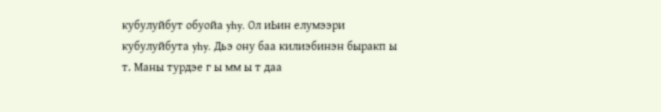кубулуйбут обуойа yhy. Ол иЬин елумээри кубулуйбута yhy. Дьэ ону баа килиэбинэн быракп ы т. Маны турдэе г ы мм ы т даа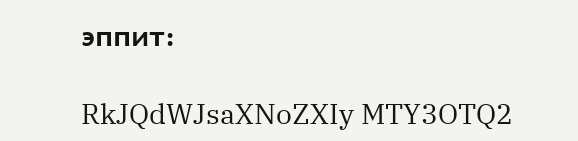эппит:

RkJQdWJsaXNoZXIy MTY3OTQ2